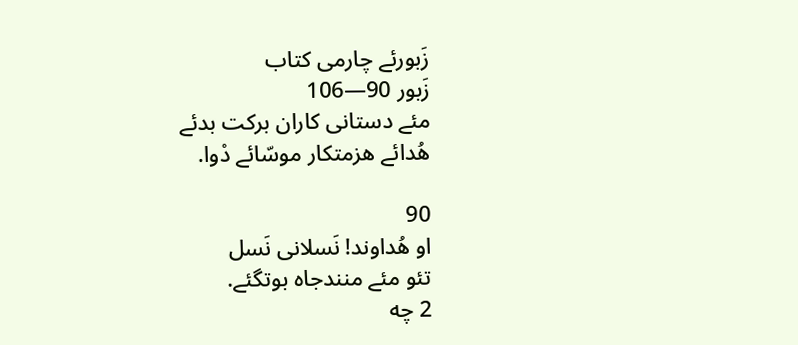زَبورئے چارمی کتاب
زَبور 90—106
مئے دستانی کاران برکت بدئے
هُدائے هزمتکار موسّائے دْوا.

90
او هُداوند! نَسلانی نَسل
تئو مئے منندجاه بوتگئے.
2 چه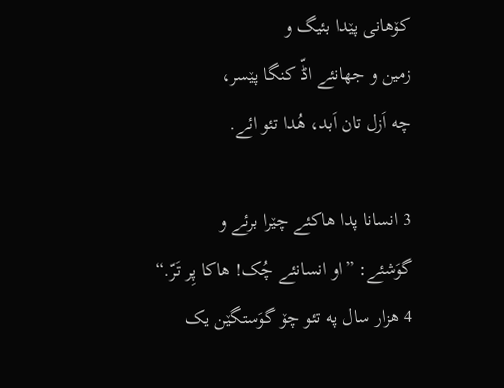کۆهانی پێدا بئیگ و
زمین و جهانئے اڈّ کنگا پێسر،
چه اَزل تان اَبد، هُدا تئو ائے.

3 انسانا پدا هاکئے چێرا برئے و
گوَشئے: ”او انسانئے چُک! هاکا پِر تَرّ.“
4 هزار سال په تئو چۆ گوَستگێن یک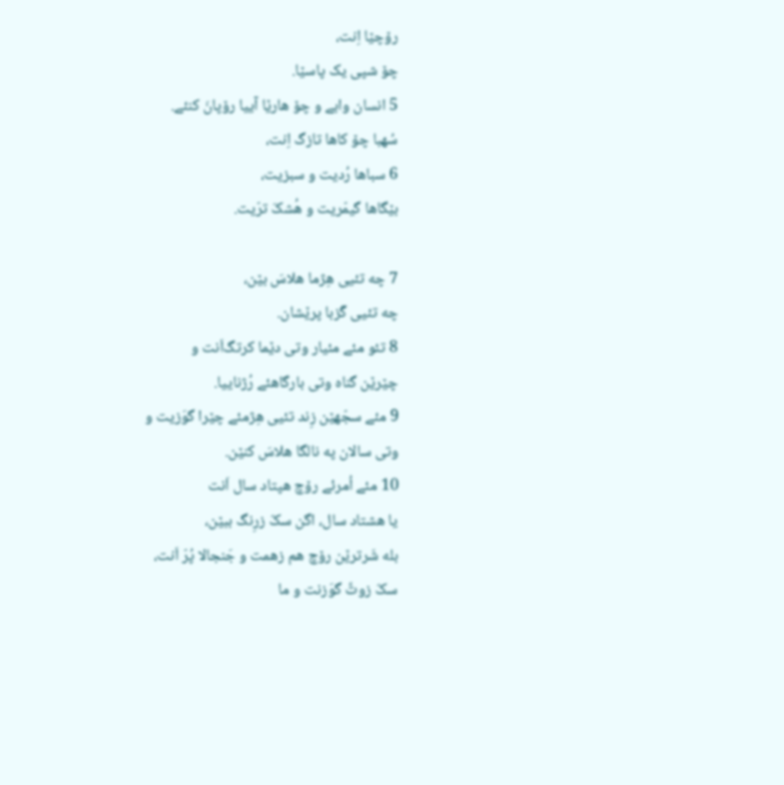رۆچێا اِنت،
چۆ شپی یک پاسێا.
5 انسان وابے و چۆ هارێا آییا رۆپانَ کنئے.
سُهبا چۆ کاها تازگ اِنت،
6 سباها رُدیت و سبزیت،
بێگاها گیمّریت و هُشکَ ترّیت.

7 چه تئیی هِژما هلاسَ بێن،
چه تئیی گَزبا پرێشان.
8 تئو مئے مئیار وتی دێما کرتگ‌اَنت و
چێرێن گناه وتی بارگاهئے رُژناییا.
9 مئے سجّهێن زِند تئیی هِژمئے چێرا گوَزیت و
وتی سالان په نالگا هلاسَ کنێن.
10 مئے اُمرئے رۆچ هپتاد سال اَنت
یا هشتاد سال، اگن سکّ زرِنگ ببێن،
بله شَرترێن رۆچ هم زهمت و جَنجالا پُرّ اَنت،
سکّ زوتَّ گوَزنت و ما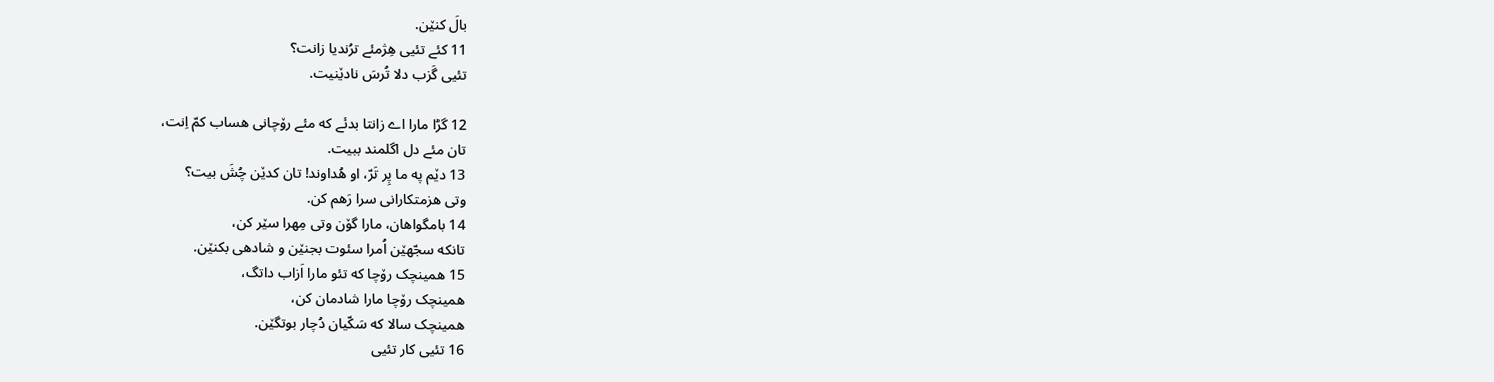بالَ کنێن.
11 کئے تئیی هِژمئے ترُندیا زانت؟
تئیی گَزب دلا تُرسَ نادێنیت.

12 گڑا مارا اے زانتا بدئے که مئے رۆچانی هساب کمّ اِنت،
تان مئے دل اگلمند ببیت.
13 دێم په ما پِر تَرّ، او هُداوند! تان کدێن چُشَ بیت؟
وتی هزمتکارانی سرا رَهم کن.
14 بامگواهان، مارا گۆن وتی مِهرا سێر کن،
تانکه سجّهێن اُمرا سئوت بجنێن و شادهی بکنێن.
15 همینچک رۆچا که تئو مارا اَزاب داتگ،
همینچک رۆچا مارا شادمان کن،
همینچک سالا که سَکّیان دُچار بوتگێن.
16 تئیی کار تئیی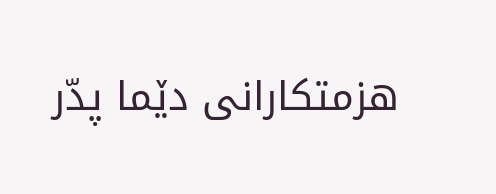هزمتکارانی دێما پدّر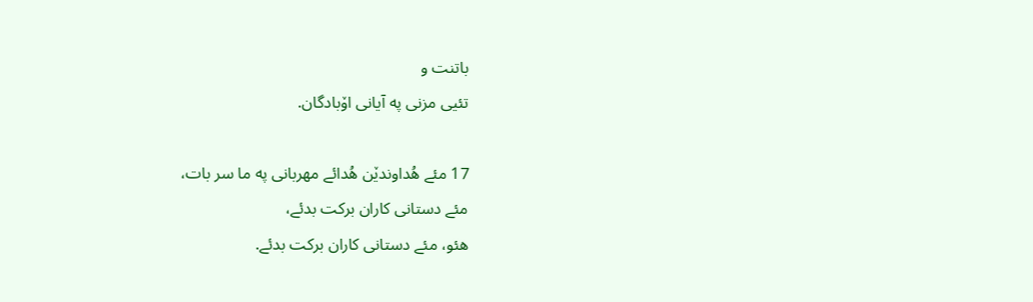باتنت و
تئیی مزنی په آیانی اۆبادگان.

17 مئے هُداوندێن هُدائے مهربانی په ما سر بات،
مئے دستانی کاران برکت بدئے،
هئو، مئے دستانی کاران برکت بدئے.